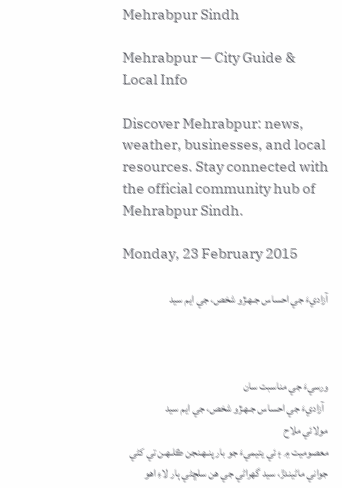Mehrabpur Sindh

Mehrabpur — City Guide & Local Info

Discover Mehrabpur: news, weather, businesses, and local resources. Stay connected with the official community hub of Mehrabpur Sindh.

Monday, 23 February 2015

آزاديءَ جي احساس جـهـڙو شخص، جي ايم سيد



ورسيءَ جي مناسبت سان
  آزاديءَ جي احساس جـهـڙو شخص، جي ايم سيد
مولائي ملاح
معصوميت ۾ ۽ ئي يتيميءَ جو بار پنـهـنجن ڪلـهـن تي کڻي جواني ماڻيندڙ، سيد گھراڻي جي هن سلڇڻي ٻار لاءِ اهو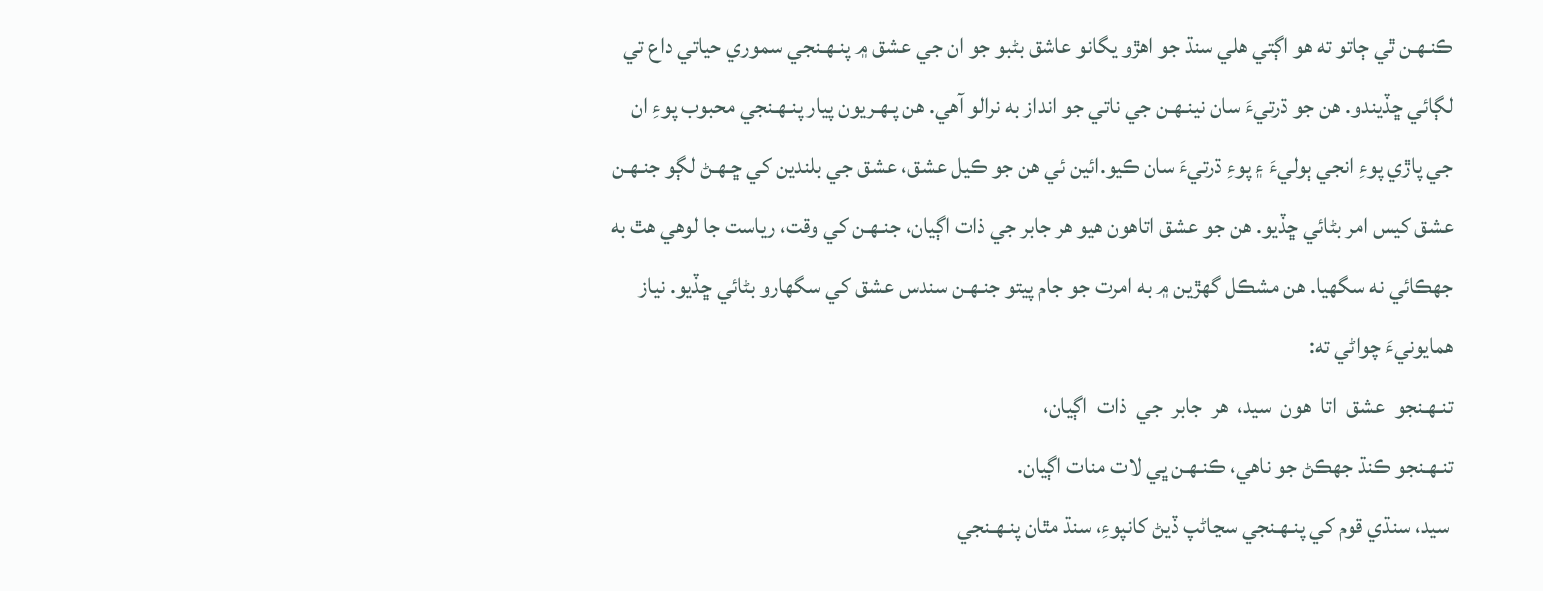ڪنـهـن ٿي ڄاتو ته هو اڳتي هلي سنڌ جو اهڙو يگانو عاشق بڻبو جو ان جي عشق ۾ پنـهـنجي سموري حياتي داع تي لڳائي ڇڏيندو. هن جو ڌرتيءَ سان نينـهـن جي ناتي جو انداز به نرالو آهي. هن پـهـريون پيار پنـهـنجي محبوب پوءِ ان جي پاڙي پوءِ انجي ٻوليءَ ۽ پوءِ ڌرتيءَ سان ڪيو.ائين ئي هن جو ڪيل عشق، عشق جي بلندين کي ڇـهـڻ لڳو جنـهـن عشق کيس امر بڻائي ڇڏيو. هن جو عشق اتاهون هيو هر جابر جي ذات اڳيان، جنـهـن کي وقت، رياست جا لوهي هٿ به جھڪائي نه سگھيا. هن مشڪل گھڙين ۾ به امرت جو جام پيتو جنـهـن سندس عشق کي سگھارو بڻائي ڇڏيو. نياز همايونيءَ چواڻي ته:
تنـهـنجو  عشق  اتا  هون  سيد،  هر  جابر  جي  ذات  اڳيان،
تنـهـنجو ڪنڌ جھڪڻ جو ناهي، ڪنـهـن ڀي لات منات اڳيان.
 سيد، سنڌي قوم کي پنـهـنجي سڃاڻپ ڏيڻ کانپوءِ، سنڌ مٿان پنـهـنجي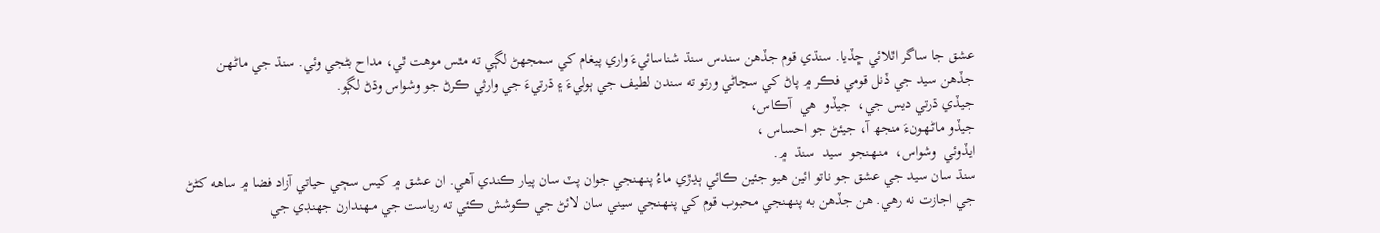عشق جا ساگر اٿلائي ڇڏيا. سنڌي قوم جڏهن سندس سنڌ شناسائيءَ واري پيغام کي سمجھڻ لڳي ته مٿس موهت ٿي، مداح بڻجي وئي. سنڌ جي ماڻـهـن جڏهن سيد جي ڏنل قومي فڪر ۾ پاڻ کي سڃاڻي ورتو ته سندن لطيف جي ٻوليءَ ۽ ڌرتيءَ جي وارثي ڪرڻ جو وشواس وڌڻ لڳو.
جيڏي ڌرتي ديس جي،  جيڏو  هي  آڪاس،
جيڏو ماڻـهـونءَ منجھ آ، جيئڻ جو احساس ،
ايڏوئي  وشواس،  منـهـنجو  سيد  سنڌ  ۾.
سنڌ سان سيد جي عشق جو ناتو ائين هيو جئين ڪائي ٻڍڙي ماءُ پنـهـنجي جوان پٽ سان پيار ڪندي آهي. ان عشق ۾ کيس سڄي حياتي آزاد فضا ۾ ساهه کڻڻ جي اجازت نه رهي. هن جڏهن به پنـهـنجي محبوب قوم کي پنـهـنجي سيني سان لائڻ جي ڪوشش ڪئي ته رياست جي مـهـندارن جھنڊي جي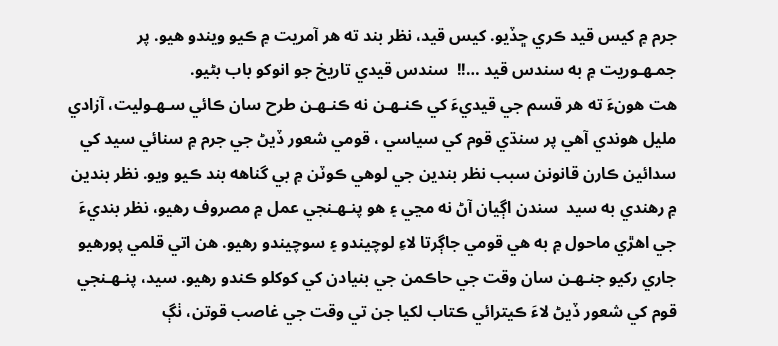جرم ۾ کيس قيد ڪري ڇڏيو. کيس قيد، نظر بند ته هر آمريت ۾ ڪيو ويندو هيو. پر جمـهـوريت ۾ به سندس قيد …!!  سندس قيدي تاريخ جو انوکو باب بڻيو.
هت هونءَ ته هر قسم جي قيديءَ کي ڪنـهـن نه ڪنـهـن طرح سان ڪائي سـهـوليت، آزادي مليل هوندي آهي پر سنڌي قوم کي سياسي ، قومي شعور ڏيڻ جي جرم ۾ سنائي سيد کي سدائين ڪارن قانونن سبب نظر بندين جي لوهي ڪوٽن ۾ بي گناهه بند ڪيو ويو. نظر بندين ۾ رهندي به سيد  سندن اڳيان آڻ نه مڃي ۽ هو پنـهـنجي عمل ۾ مصروف رهيو، نظر بنديءَ جي اهڙي ماحول ۾ به هي قومي جاڳرتا لاءِ لوچيندو ۽ سوچيندو رهيو. هن اتي قلمي پورهيو جاري رکيو جنـهـن سان وقت جي حاڪمن جي بنيادن کي کوکلو ڪندو رهيو. سيد، پنـهـنجي قوم کي شعور ڏيڻ لاءَ ڪيترائي ڪتاب لکيا جن تي وقت جي غاصب قوتن، ٺڳ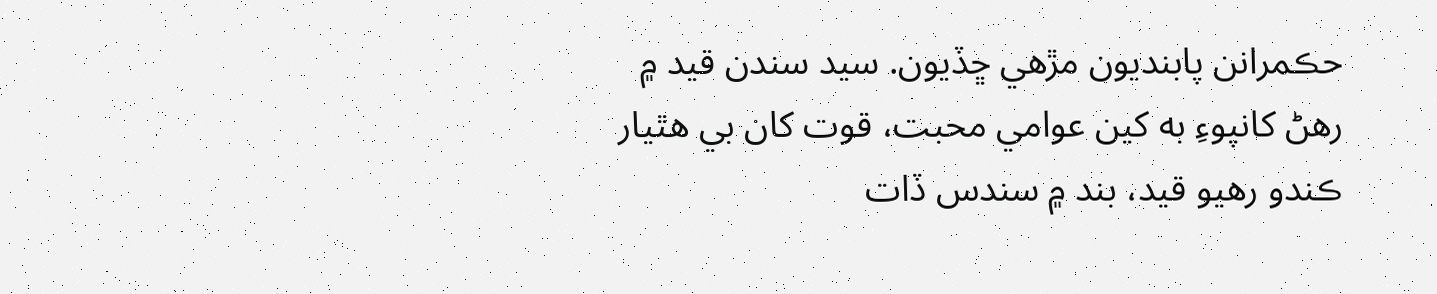حڪمرانن پابنديون مڙهي ڇڏيون. سيد سندن قيد ۾ رهڻ کانپوءِ به کين عوامي محبت، قوت کان بي هٿيار ڪندو رهيو قيد، بند ۾ سندس ڏات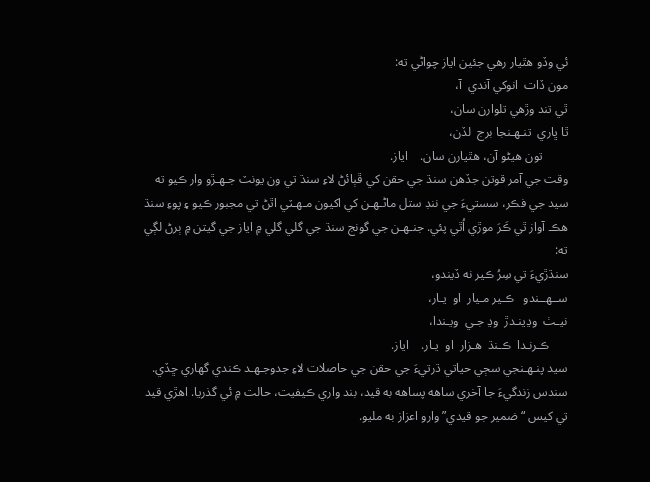ئي وڏو هٿيار رهي جئين اياز چواڻي ته:
مون ڏات  انوکي آندي  آ،
ٿي تند وڙهي تلوارن سان،
ٿا ڀاري  تنـهـنجا برج  لڏن،
        تون هيڻو آن، هٿيارن سان.    اياز.
وقت جي آمر قوتن جڏهن سنڌ جي حقن کي ڦٻائڻ لاءِ سنڌ تي ون يونٽ جـهـڙو وار ڪيو ته سيد جي فڪر، سستيءَ جي ننڊ ستل ماڻـهـن کي اکيون مـهـٽي اٿڻ تي مجبور ڪيو ۽ پوءِ سنڌ هڪ آواز ٿي ڪَرَ موڙي اُٿي پئي. جنـهـن جي گونج سنڌ جي گلي گلي ۾ اياز جي گيتن ۾ ٻرڻ لڳي ته:
سنڌڙيءَ تي سِرُ ڪير نه ڏيندو،
ســهــندو   ڪـير مـيار  او  يـار،
نيـٺ  وڍينـدڙ  وڍ جـي  ويـندا،
      ڪـرنـدا  ڪـنڌ  هـزار  او  يـار.    اياز.
سيد پنـهـنجي سڄي حياتي ڌرتيءَ جي حقن جي حاصلات لاءِ جدوجـهـد ڪندي گھاري ڇڏي. سندس زندگيءَ جا آخري ساهه پساهه به قيد، بند واري ڪيفيت، حالت ۾ ئي گذريا. اهڙي قيد تي کيس “ضمير جو قيدي” وارو اعزاز به مليو.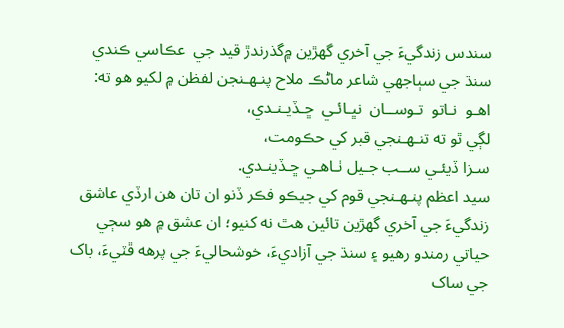سندس زندگيءَ جي آخري گھڙين ۾گذرندڙ قيد جي  عڪاسي ڪندي سنڌ جي سٻاجھي شاعر ماڻڪ ملاح پنـهـنجن لفظن ۾ لکيو هو ته:
اهـو  نـاتو  تـوســان  نڀـائـي  ڇـڏيـنـدي،
لڳي ٿو ته تنـهـنجي قبر کي حڪومت،
سـزا ڏيئـي ســب جـيل ٺـاهـي ڇـڏينـدي.
سيد اعظم پنـهـنجي قوم کي جيڪو فڪر ڏنو ان تان هن ارڏي عاشق زندگيءَ جي آخري گھڙين تائين هٿ نه کنيو؛ ان عشق ۾ هو سڄي حياتي رمندو رهيو ۽ سنڌ جي آزاديءَ، خوشحاليءَ جي پرهه ڦٽيءَ، باک جي ساک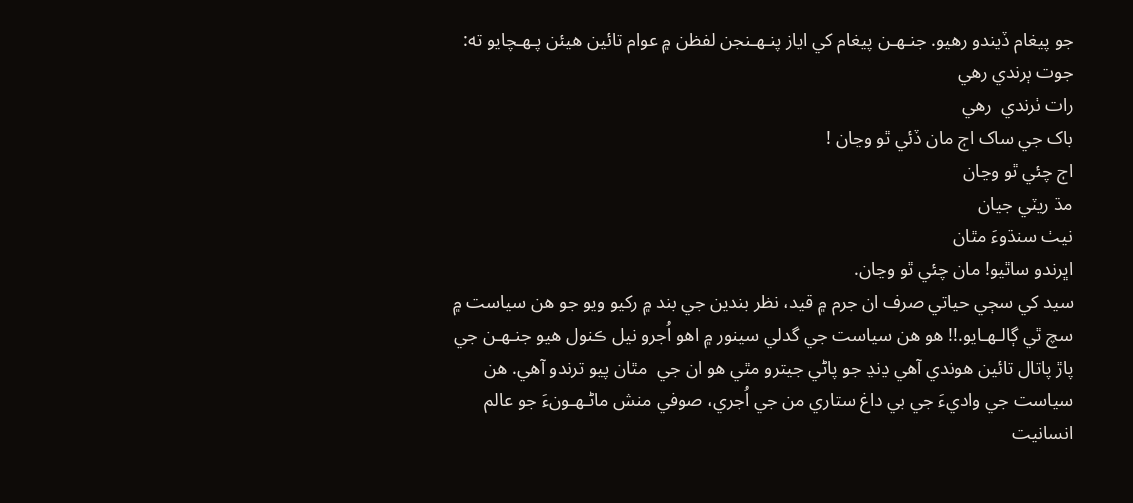جو پيغام ڏيندو رهيو. جنـهـن پيغام کي اياز پنـهـنجن لفظن ۾ عوام تائين هيئن پـهـچايو ته:
جوت ٻرندي رهي
رات ٺرندي  رهي
باک جي ساک اڄ مان ڏئي ٿو وڃان !
اڄ چئي ٿو وڃان
مڌ ريٽي جيان
نيٺ سنڌوءَ مٿان
اڀرندو ساٿيو! مان چئي ٿو وڃان.
سيد کي سڄي حياتي صرف ان جرم ۾ قيد، نظر بندين جي بند ۾ رکيو ويو جو هن سياست ۾ سچ ٿي ڳالـهـايو.!! هو هن سياست جي گدلي سينور ۾ اهو اُجرو نيل ڪنول هيو جنـهـن جي پاڙ پاتال تائين هوندي آهي ڍنڍ جو پاڻي جيترو مٿي هو ان جي  مٿان پيو ترندو آهي. هن سياست جي واديءَ جي بي داغ ستاري من جي اُجري، صوفي منش ماڻـهـونءَ جو عالم انسانيت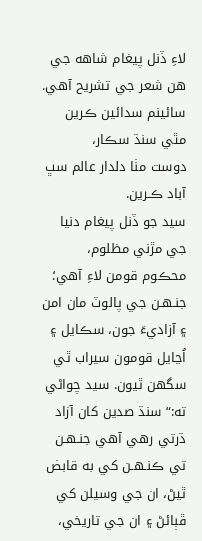لاءِ ڏنل پيغام شاهه جي هن شعر جي تشريح آهي.
سائينم سدائين ڪرين مٿي سنڌ سڪار،
دوست مٺا دلدار عالم سڀ آباد ڪـرين.
سيد جو ڏنل پيغام دنيا جي مڙني مظلوم، محڪوم قومن لاءِ آهي؛ جنـهـن جي پالوٽ مان امن ۽ آزاديءَ جون، سڪايل ۽ اُڃايل قومون سيراب ٿي سگھن ٿيون. سيد چواڻي ته:“سنڌ صدين کان آزاد ڌرتي رهي آهي جنـهـن تي ڪنـهـن کي به قابض ٿيڻ، ان جي وسيلن کي ڦٻائڻ ۽ ان جي تاريخي،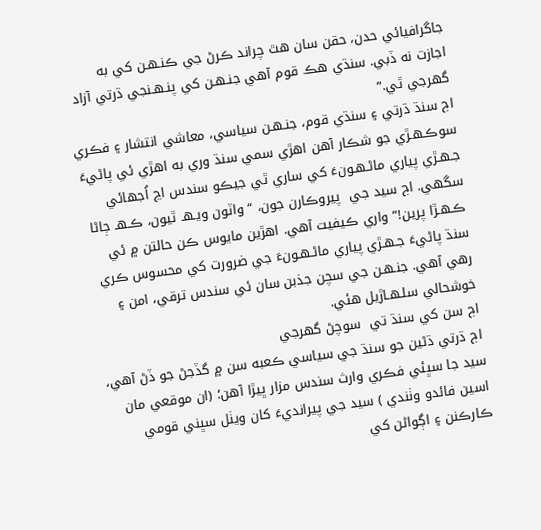جاگرافيائي حدن، حقن سان هٿ چراند ڪرڻ جي ڪنـهـن کي به اجازت نه ڏبي. سنڌي هڪ قوم آهي جنـهـن کي پنـهـنجي ڌرتي آزاد گھرجي ٿي.”
اڄ سنڌ ڌرتي ۽ سنڌي قوم، جنـهـن سياسي، معاشي انتشار ۽ فڪري سوڪـهـڙي جو شڪار آهن اهڙي سمي سنڌ وري به اهڙي ئي پاڻيءَ جـهـڙي پياري ماڻـهـونءَ کي ساري ٿي جيڪو سندس اڃ اُجھائي سگھي. اڄ سيد جي  پيروڪارن جون، “واٽون ويـهـ ٿيون، ڪـهـ ڄاڻا ڪـهـڙا پرين!” واري ڪيفيت آهي. اهڙين مايوس ڪن حالتن ۾ ئي سنڌ پاڻيءَ جـهـڙي پياري ماڻـهـونءَ جي ضرورت کي محسوس ڪري رهي آهي. جنـهـن جي سچن جذبن سان ئي سندس ترقي، امن ۽ خوشحالي سلـهـاڙيل هئي.
اڄ سن کي سنڌ تي  سوچڻ گھرجي
اڄ ڌرتي ڌڻين جو سنڌ جي سياسي ڪعبه سن ۾ گڏجڻ جو ڏڻ آهي، سيد جا سڀئي فڪري وارث سندس مزار ڀيڙا آهن؛ (ان موقعي مان اسين فائدو وٺندي ) سيد جي پيرانديءَ کان ويٺل سڀني قومي ڪارڪنن ۽ اڳواڻن کي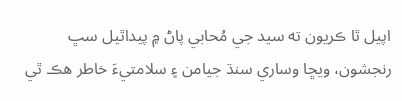اپيل ٿا ڪريون ته سيد جي مُحابي پاڻ ۾ پيداٿيل سڀ رنجشون، ويڇا وساري سنڌ جيامن ۽ سلامتيءَ خاطر هڪ ٿي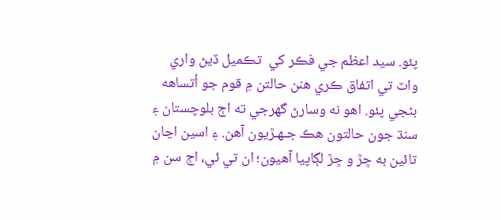پئو. سيد اعظم جي فڪر کي  تڪميل ڏيڻ واري واٽ تي اتفاق ڪري هنن حالتن ۾ قوم جو اُتساهه بڻجي پئو. اهو نه وسارڻ گھرجي ته اڄ بلوچستان ۽ سنڌ جون حالتون هڪ جـهـڙيون آهن. ۽ اسين اڃان تائين به ڇڙ و ڇڙ لڳاپيا آهيون؛ ان تي ئي، اڄ سن ۾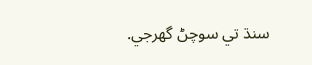سنڌ تي سوچڻ گھرجي.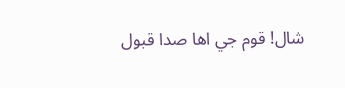شال! قوم جي اها صدا قبول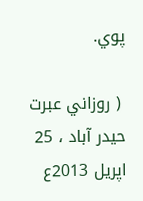پوي.

 ( روزاني عبرت حيدر آباد ، 25 اپريل 2013ع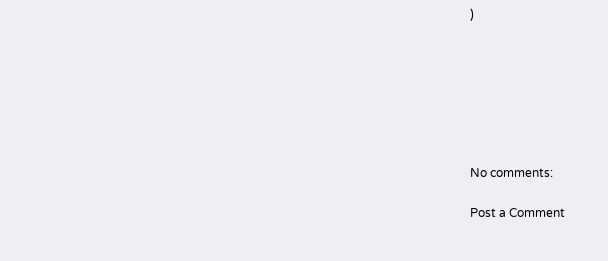)







No comments:

Post a Comment